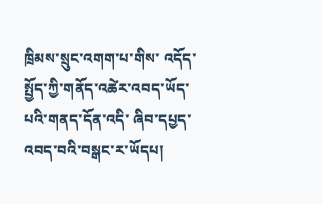ཁྲིམས་སྲུང་འགག་པ་གིས་ འདོད་སྤྱོད་ཀྱི་གནོད་འཚེར་འབད་ཡོད་པའི་གནད་དོན་འདི་ ཞིབ་དཔྱད་འབད་བའི་བསྒང་ར་ཡོདཔ།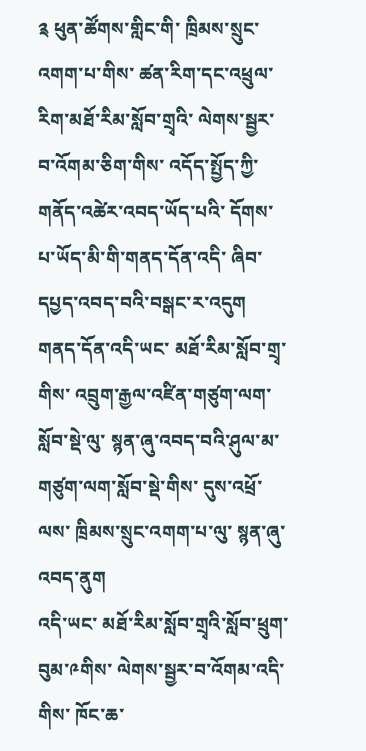༉ ཕུན་ཚོགས་གླིང་གི་ ཁྲིམས་སྲུང་འགག་པ་གིས་ ཚན་རིག་དང་འཕྲུལ་རིག་མཐོ་རིམ་སློབ་གྲྭའི་ ལེགས་སྦྱར་བ་འོགམ་ཅིག་གིས་ འདོད་སྤྱོད་ཀྱི་གནོད་འཚེར་འབད་ཡོད་པའི་ དོགས་པ་ཡོད་མི་གི་གནད་དོན་འདི་ ཞིབ་དཔྱད་འབད་བའི་བསྒང་ར་འདུག
གནད་དོན་འདི་ཡང་ མཐོ་རིམ་སློབ་གྲྭ་གིས་ འབྲུག་རྒྱལ་འཛིན་གཙུག་ལག་སློབ་སྡེ་ལུ་ སྙན་ཞུ་འབད་བའི་ཤུལ་མ་ གཙུག་ལག་སློབ་སྡེ་གིས་ དུས་འཕྲོ་ལས་ ཁྲིམས་སྲུང་འགག་པ་ལུ་ སྙན་ཞུ་འབད་ནུག
འདི་ཡང་ མཐོ་རིམ་སློབ་གྲྭའི་སློབ་ཕྲུག་བུམ་༩གིས་ ལེགས་སྦྱར་བ་འོགམ་འདི་གིས་ ཁོང་ཆ་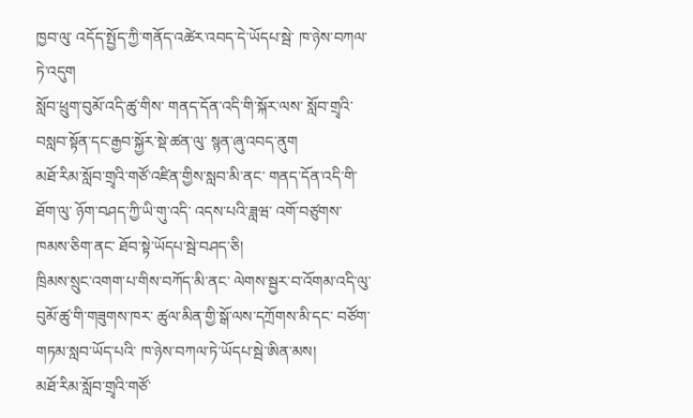ཁྱབ་ལུ་ འདོད་སྤྱོད་ཀྱི་གནོད་འཚེར་འབད་དེ་ཡོདཔ་སྦེ་ ཁ་ཉེས་བཀལ་ཏེ་འདུག
སློབ་ཕྲུག་བུམོ་འདི་ཚུ་གིས་ གནད་དོན་འདི་གི་སྐོར་ལས་ སློབ་གྲྭའི་བསླབ་སྟོན་དང་རྒྱབ་སྐྱོར་སྡེ་ཚན་ལུ་ སྙན་ཞུ་འབད་ནུག
མཐོ་རིམ་སློབ་གྲྭའི་གཙོ་འཛིན་གྱིས་སླབ་མི་ནང་ གནད་དོན་འདི་གི་ཐོག་ལུ་ ཉོག་བཤད་ཀྱི་ཡི་གུ་འདི་ འདས་པའི་ཟླཝ་ འགོ་བཙུགས་ཁམས་ཅིག་ནང་ ཐོབ་སྟེ་ཡོདཔ་སྦེ་བཤད་ཅི།
ཁྲིམས་སྲུང་འགག་པ་གིས་བཀོད་མི་ནང་ ལེགས་སྦྱར་བ་འོགམ་འདི་ལུ་ བུམོ་ཚུ་གི་གཟུགས་ཁར་ ཚུལ་མིན་གྱི་སྒོ་ལས་དཀྲོགས་མི་དང་ བཙོག་གཏམ་སླབ་ཡོད་པའི་ ཁ་ཉེས་བཀལ་ཏེ་ཡོདཔ་སྦེ་ཨིན་མས།
མཐོ་རིམ་སློབ་གྲྭའི་གཙོ་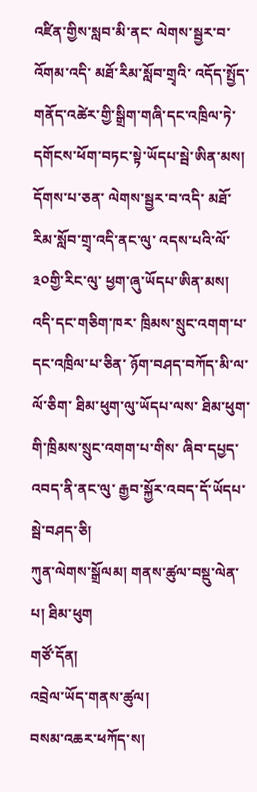འཛིན་གྱིས་སླབ་མི་ནང་ ལེགས་སྦྱར་བ་འོགམ་འདི་ མཐོ་རིམ་སློབ་གྲྭའི་ འདོད་སྤྱོད་གནོད་འཚེར་གྱི་སྒྲིག་གཞི་དང་འཁྲིལ་ཏེ་ དགོངས་ཕོག་བཏང་སྟེ་ཡོདཔ་སྦེ་ཨིན་མས།
དོགས་པ་ཅན་ ལེགས་སྦྱར་བ་འདི་ མཐོ་རིམ་སློབ་གྲྭ་འདི་ནང་ལུ་ འདས་པའི་ལོ་༣༠གྱི་རིང་ལུ་ ཕྱག་ཞུ་ཡོདཔ་ཨིན་མས།
འདི་དང་གཅིག་ཁར་ ཁྲིམས་སྲུང་འགག་པ་དང་འཁྲིལ་པ་ཅིན་ ཉོག་བཤད་བཀོད་མི་ལ་ལོ་ཅིག་ ཐིམ་ཕུག་ལུ་ཡོདཔ་ལས་ ཐིམ་ཕུག་གི་ཁྲིམས་སྲུང་འགག་པ་གིས་ ཞིབ་དཔྱད་འབད་ནི་ནང་ལུ་ རྒྱབ་སྐྱོར་འབད་དོ་ཡོདཔ་སྦེ་བཤད་ཅི།
ཀུན་ལེགས་སྒྲོལམ། གནས་ཚུལ་བསྡུ་ལེན་པ། ཐིམ་ཕུག
གཙོ་དོན།
འབྲེལ་ཡོད་གནས་ཚུལ།
བསམ་འཆར་ཕཀོད་ས།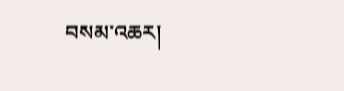བསམ་འཆར།